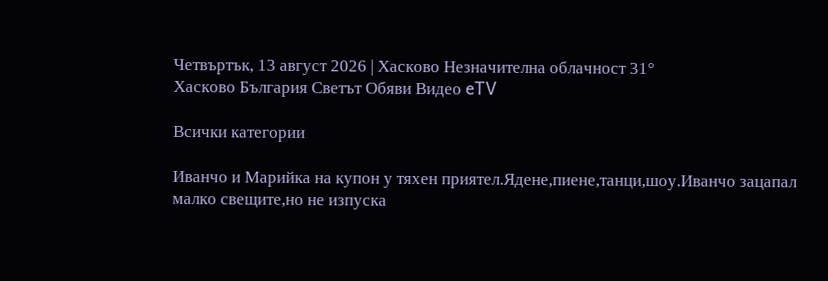Четвъртък, 13 август 2026 | Хасково Незначителна облачност 31°
Хасково България Светът Обяви Видео eTV

Всички категории

Иванчо и Марийка на купон у тяхен приятел.Ядене,пиене,танци,шоу.Иванчо зацапал малко свещите,но не изпуска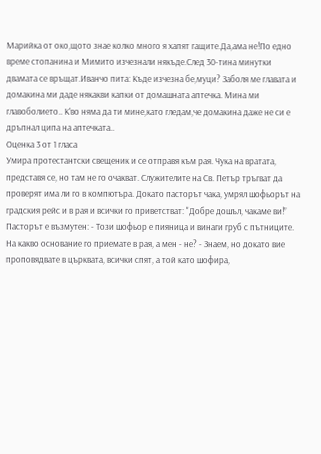Марийка от око,щото знае колко много я хапят гащите.Да,ама не!По едно време стопанина и Мимито изчезнали някъде.След 30-тина минутки двамата се връщат.Иванчо пита: Къде изчезна бе,муци? Заболя ме главата и домакина ми даде някакви капки от домашната аптечка. Мина ми главоболието.. К’во няма да ти мине,като гледам,че домакина даже не си е дръпнал ципа на аптечката..
Оценка 3 от 1 гласа
Умира протестантски свещеник и се отправя към рая. Чука на вратата, представя се, но там не го очакват. Служителите на Св. Петър тръгват да проверят има ли го в компютъра. Докато пасторът чака, умрял шофьорът на градския рейс и в рая и всички го приветстват: "Добре дошъл, чакаме ви!” Пасторът е възмутен: - Този шофьор е пияница и винаги груб с пътниците. На какво основание го приемате в рая, а мен - не? - Знаем, но докато вие проповядвате в църквата, всички спят, а той като шофира,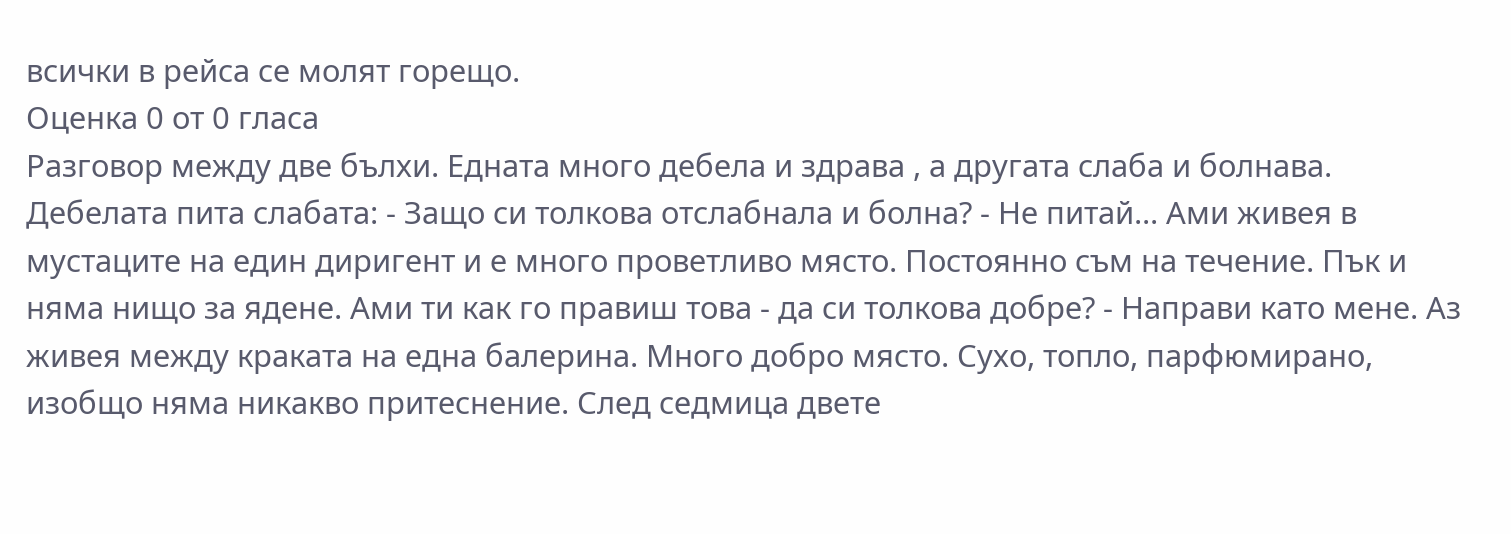всички в рейса се молят горещо.
Оценка 0 от 0 гласа
Разговор между две бълхи. Едната много дебела и здрава , а другата слаба и болнава. Дебелата пита слабата: - Защо си толкова отслабнала и болна? - Не питай... Ами живея в мустаците на един диригент и е много проветливо място. Постоянно съм на течение. Пък и няма нищо за ядене. Ами ти как го правиш това - да си толкова добре? - Направи като мене. Аз живея между краката на една балерина. Много добро място. Сухо, топло, парфюмирано, изобщо няма никакво притеснение. След седмица двете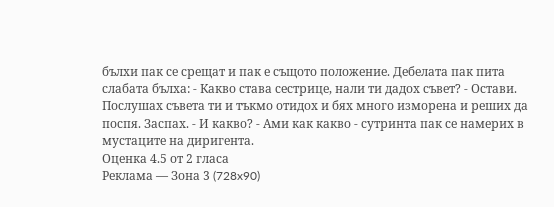бълхи пак се срещат и пак е същото положение. Дебелата пак пита слабата бълха: - Какво става сестрице, нали ти дадох съвет? - Остави. Послушах съвета ти и тъкмо отидох и бях много изморена и реших да поспя. Заспах. - И какво? - Ами как какво - сутринта пак се намерих в мустаците на диригента.
Оценка 4.5 от 2 гласа
Реклама — Зона 3 (728x90)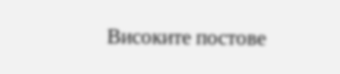Високите постове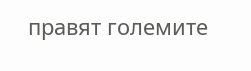правят големите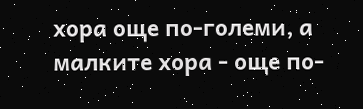хора още по-големи, а малките хора - още по-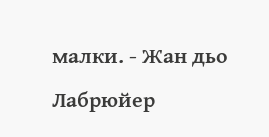малки. - Жан дьо Лабрюйер